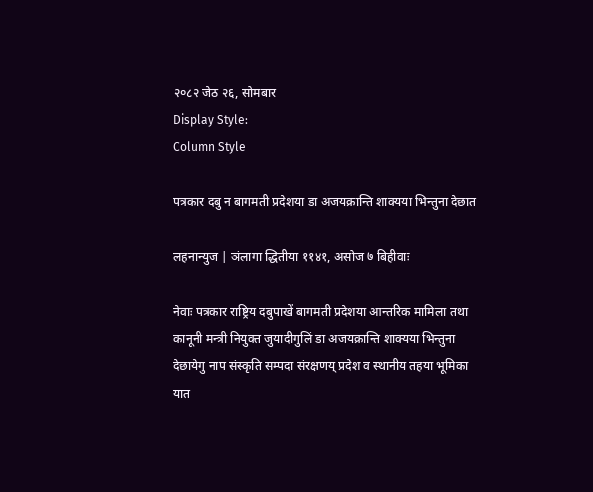२०८२ जेठ २६, सोमबार
Display Style:
Column Style

पत्रकार दबु न बागमती प्रदेशया डा अजयक्रान्ति शाक्यया भिन्तुना देछात

लहनान्युज | ञंलागा द्धितीया ११४१, असोज ७ बिहीवाः

नेवाः पत्रकार राष्ट्रिय दबुपाखें बागमती प्रदेशया आन्तरिक मामिला तथा कानूनी मन्त्री नियुक्त जुयादीगुलिं डा अजयक्रान्ति शाक्यया भिन्तुना देछायेगु नाप संस्कृति सम्पदा संरक्षणय् प्रदेश व स्थानीय तहया भूमिका यात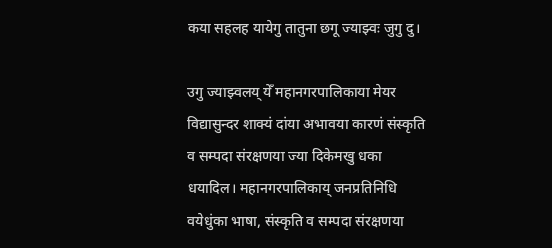कया सहलह यायेगु तातुना छगू ज्याझ्वः जुगु दु।

उगु ज्याझ्वलय् येँ महानगरपालिकाया मेयर विद्यासुन्दर शाक्यं दांया अभावया कारणं संस्कृति व सम्पदा संरक्षणया ज्या दिकेमखु धका धयादिल। महानगरपालिकाय् जनप्रतिनिधि वयेधुंका भाषा, संस्कृति व सम्पदा संरक्षणया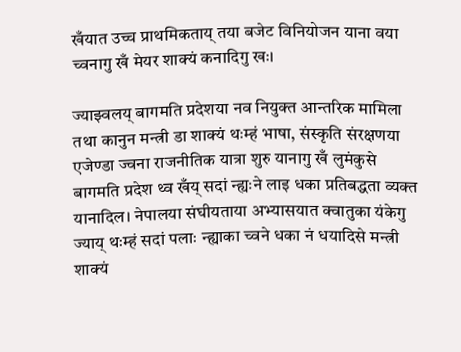खँयात उच्च प्राथमिकताय् तया बजेट विनियोजन याना वया च्वनागु खँ मेयर शाक्यं कनादिगु खः।

ज्याझ्वलय् बागमति प्रदेशया नव नियुक्त आन्तरिक मामिला तथा कानुन मन्त्री डा शाक्यं थःम्हं भाषा, संस्कृति संरक्षणया एजेण्डा ज्वना राजनीतिक यात्रा शुरु यानागु खँ लुमंकुसे बागमति प्रदेश थ्व खँय् सदां न्ह्यःने लाइ धका प्रतिबद्धता व्यक्त यानादिल। नेपालया संघीयताया अभ्यासयात क्वातुका यंकेगु ज्याय् थःम्हं सदां पलाः न्ह्याका च्वने धका नं धयादिसे मन्त्री शाक्यं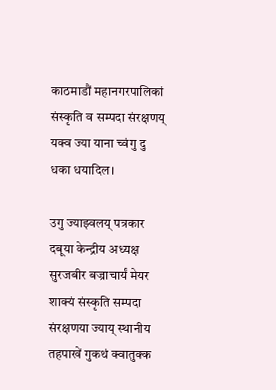काठमाडौं महानगरपालिकां संस्कृति व सम्पदा संरक्षणय् यक्व ज्या याना च्वंगु दु धका धयादिल।

उगु ज्याझ्वलय् पत्रकार दबूया केन्द्रीय अध्यक्ष सुरजबीर बज्राचार्यं मेयर शाक्यं संस्कृति सम्पदा संरक्षणया ज्याय् स्थानीय तहपाखें गुकथं क्वातुक्क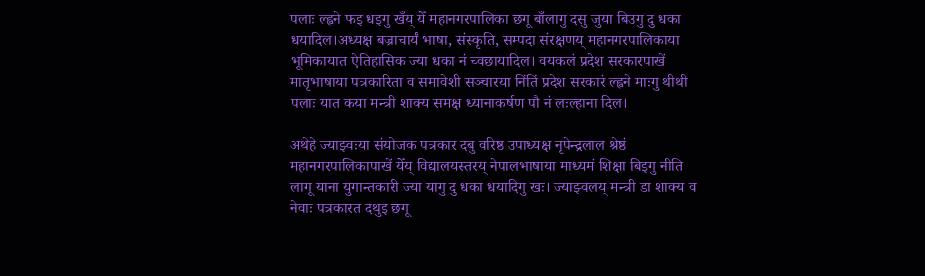पलाः ल्ह्वने फइ धइगु खँय् येँ महानगरपालिका छगू बाँलागु दसु जुया बिउगु दु धका धयादिल।अध्यक्ष बज्राचार्यं भाषा, संस्कृति, सम्पदा संरक्षणय् महानगरपालिकाया भूमिकायात ऐतिहासिक ज्या धका नं च्वछायादिल। वयकलं प्रदेश सरकारपाखें मातृभाषाया पत्रकारिता व समावेशी सञ्चारया निंतिं प्रदेश सरकारं ल्ह्वने माःगु थीथी पलाः यात कया मन्त्री शाक्य समक्ष ध्यानाकर्षण पौ नं लःल्हाना दिल।

अथेहे ज्याझ्वःया संयोजक पत्रकार दबु वरिष्ठ उपाध्यक्ष नृपेन्द्रलाल श्रेष्ठं महानगरपालिकापाखें येँय् विद्यालयस्तरय् नेपालभाषाया माध्यमं शिक्षा बिइगु नीति लागू याना युगान्तकारी ज्या यागु दु धका धयादिगु खः। ज्याझ्वलय् मन्त्री डा शाक्य व नेवाः पत्रकारत दथुइ छगू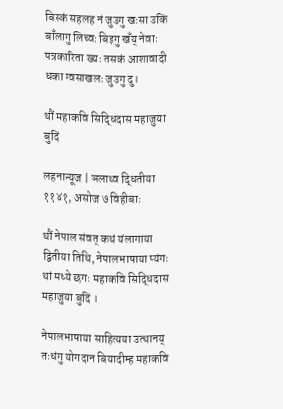बिस्कं सहलह नं जुउगु खःसा उकिं बाँलागु लिच्वः बिइगु खँय् नेवाः पत्रकारिता ख्यः तसकं आशावादी धका ग्वसाखलः जुउगु दु।

थौं महाकवि सिद्धिदास महाजुया बुदिं

लहनान्यूज | ञलाथ्व द्धितीया ११४१, असोज ७ विहीबाः

थौं नेपाल संवत् कथं यंलागाया द्वितीया तिथि, नेपालभाषाया प्यंगः थां मध्ये छगः महाकवि सिद्धिदास महाजुया बुदिं ।

नेपालभाषाया साहित्यया उत्थानय् तःधंगु योगदान बियादीम्ह महाकवि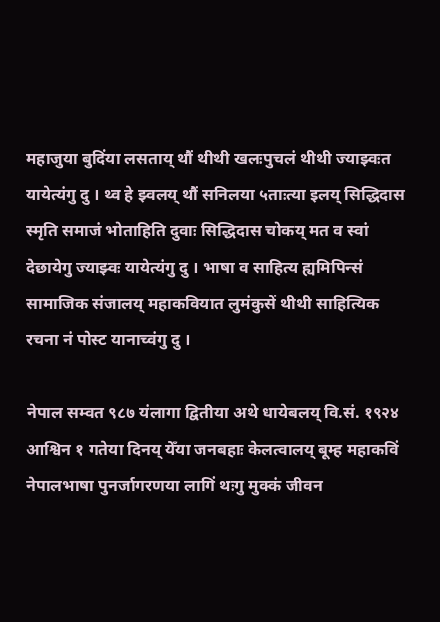महाजुया बुदिंया लसताय् थौं थीथी खलःपुचलं थीथी ज्याझ्वःत यायेत्यंगु दु । थ्व हे झ्वलय् थौं सनिलया ५ताःत्या इलय् सिद्धिदास स्मृति समाजं भोताहिति दुवाः सिद्धिदास चोकय् मत व स्वां देछायेगु ज्याझ्वः यायेत्यंगु दु । भाषा व साहित्य ह्यमिपिन्सं सामाजिक संजालय् महाकवियात लुमंकुसें थीथी साहित्यिक रचना नं पोस्ट यानाच्वंगु दु ।

नेपाल सम्वत ९८७ यंलागा द्वितीया अथे धायेबलय् वि.सं. १९२४ आश्विन १ गतेया दिनय् येँया जनबहाः केलत्वालय् बूम्ह महाकविं नेपालभाषा पुनर्जागरणया लागिं थःगु मुक्कं जीवन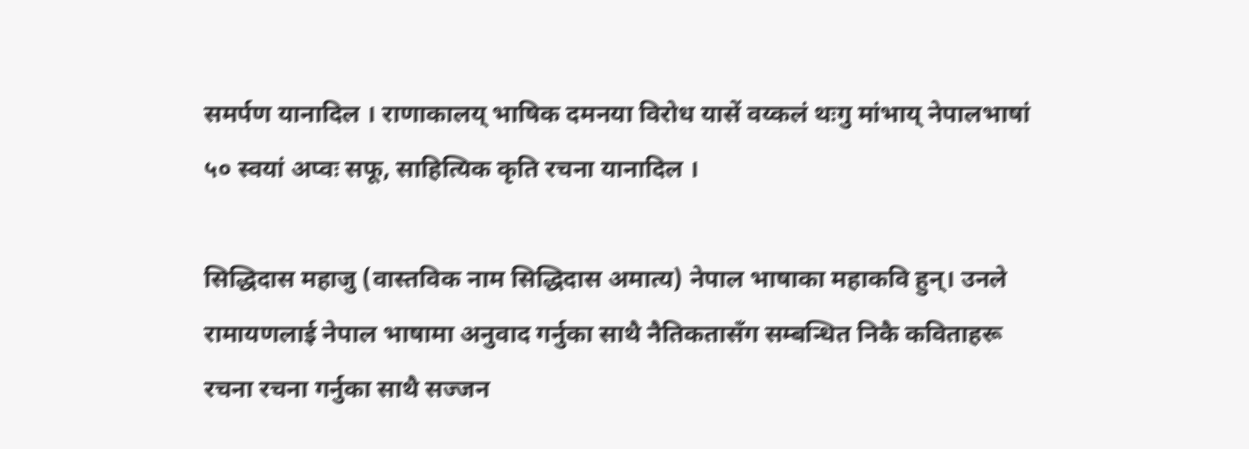समर्पण यानादिल । राणाकालय् भाषिक दमनया विरोध यासें वय्कलं थःगु मांभाय् नेपालभाषां ५० स्वयां अप्वः सफू, साहित्यिक कृति रचना यानादिल ।

सिद्धिदास महाजु (वास्तविक नाम सिद्धिदास अमात्य) नेपाल भाषाका महाकवि हुन्। उनले रामायणलाई नेपाल भाषामा अनुवाद गर्नुका साथै नैतिकतासँग सम्बन्धित निकै कविताहरू रचना रचना गर्नुका साथै सज्जन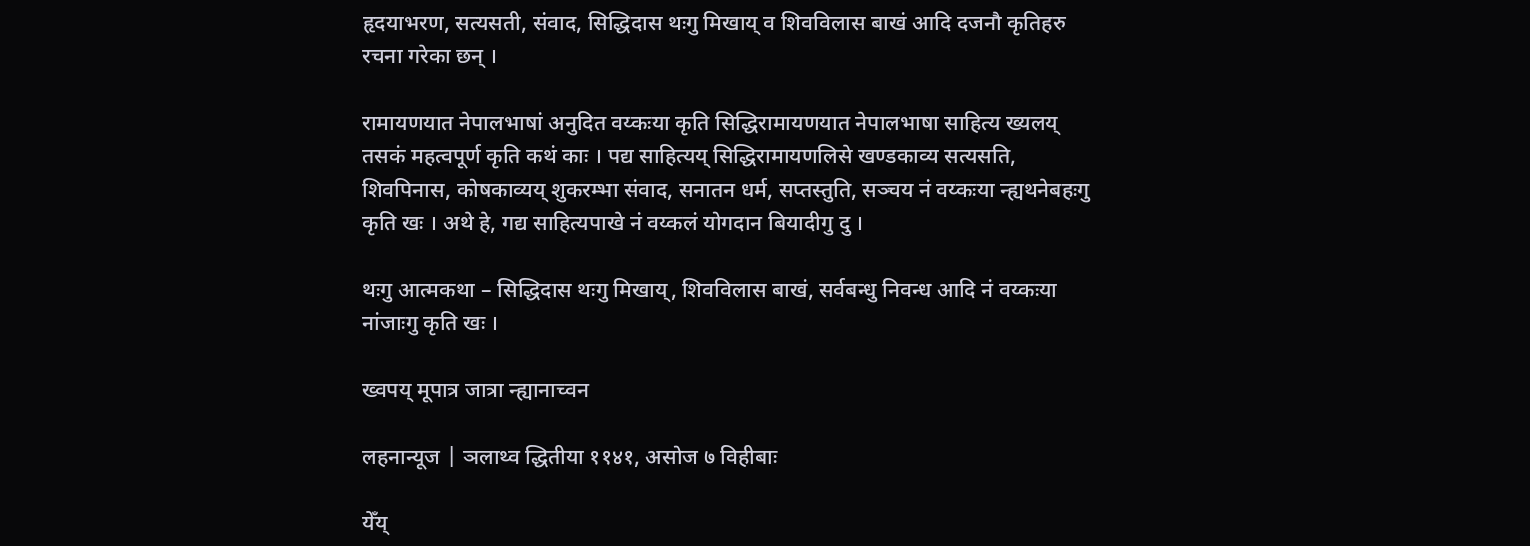हृदयाभरण, सत्यसती, संवाद, सिद्धिदास थःगु मिखाय् व शिवविलास बाखं आदि दजनौ कृतिहरु रचना गरेका छन् ।

रामायणयात नेपालभाषां अनुदित वय्कःया कृति सिद्धिरामायणयात नेपालभाषा साहित्य ख्यलय् तसकं महत्वपूर्ण कृति कथं काः । पद्य साहित्यय् सिद्धिरामायणलिसे खण्डकाव्य सत्यसति, शिवपिनास, कोषकाव्यय् शुकरम्भा संवाद, सनातन धर्म, सप्तस्तुति, सञ्चय नं वय्कःया न्ह्यथनेबहःगु कृति खः । अथे हे, गद्य साहित्यपाखे नं वय्कलं योगदान बियादीगु दु ।

थःगु आत्मकथा – सिद्धिदास थःगु मिखाय्‌, शिवविलास बाखं, सर्वबन्धु निवन्ध आदि नं वय्कःया नांजाःगु कृति खः ।

ख्वपय् मूपात्र जात्रा न्ह्यानाच्वन

लहनान्यूज | ञलाथ्व द्धितीया ११४१, असोज ७ विहीबाः

येँय्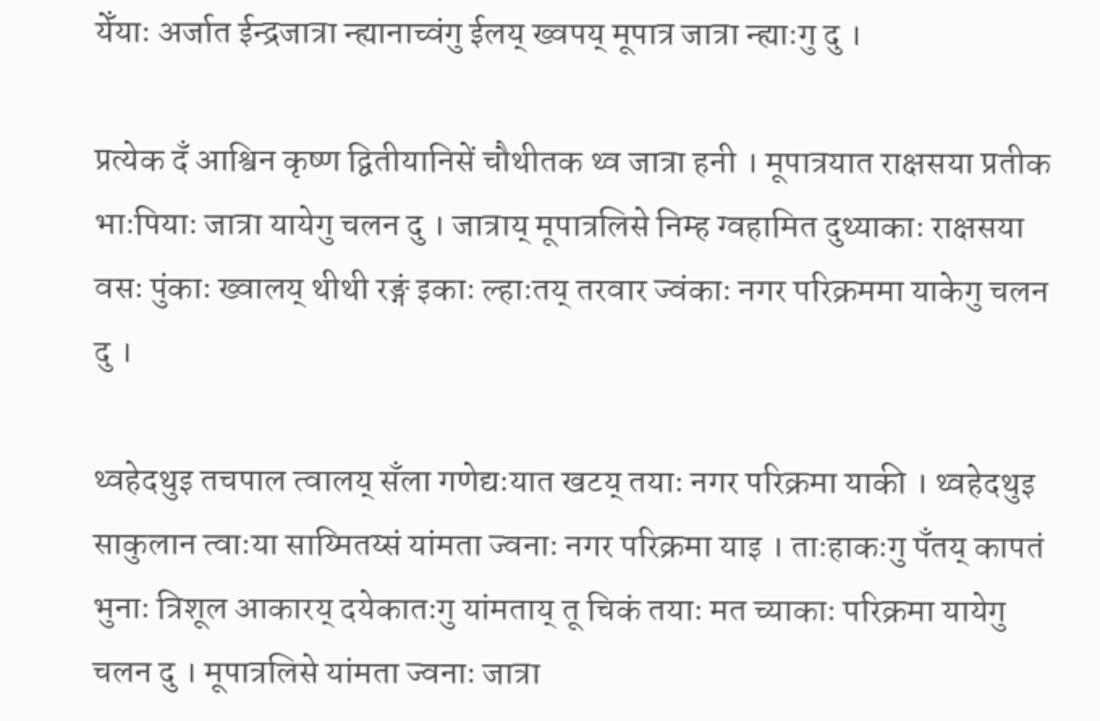येँयाः अर्जात ईन्द्रजात्रा न्ह्यानाच्वंगु ईलय् ख्वपय् मूपात्र जात्रा न्ह्याःगु दु ।

प्रत्येक दँ आश्विन कृष्ण द्वितीयानिसें चौथीतक थ्व जात्रा हनी । मूपात्रयात राक्षसया प्रतीक भाःपियाः जात्रा यायेगु चलन दु । जात्राय् मूपात्रलिसे निम्ह ग्वहामित दुथ्याकाः राक्षसया वसः पुंकाः ख्वालय् थीथी रङ्गं इकाः ल्हाःतय् तरवार ज्वंकाः नगर परिक्रममा याकेगु चलन दु ।

थ्वहेदथुइ तचपाल त्वालय् सँला गणेद्यःयात खटय् तयाः नगर परिक्रमा याकी । थ्वहेदथुइ साकुलान त्वाःया साय्मितय्सं यांमता ज्वनाः नगर परिक्रमा याइ । ताःहाकःगु पँतय् कापतं भुनाः त्रिशूल आकारय् दयेकातःगु यांमताय् तू चिकं तयाः मत च्याकाः परिक्रमा यायेगु चलन दु । मूपात्रलिसे यांमता ज्वनाः जात्रा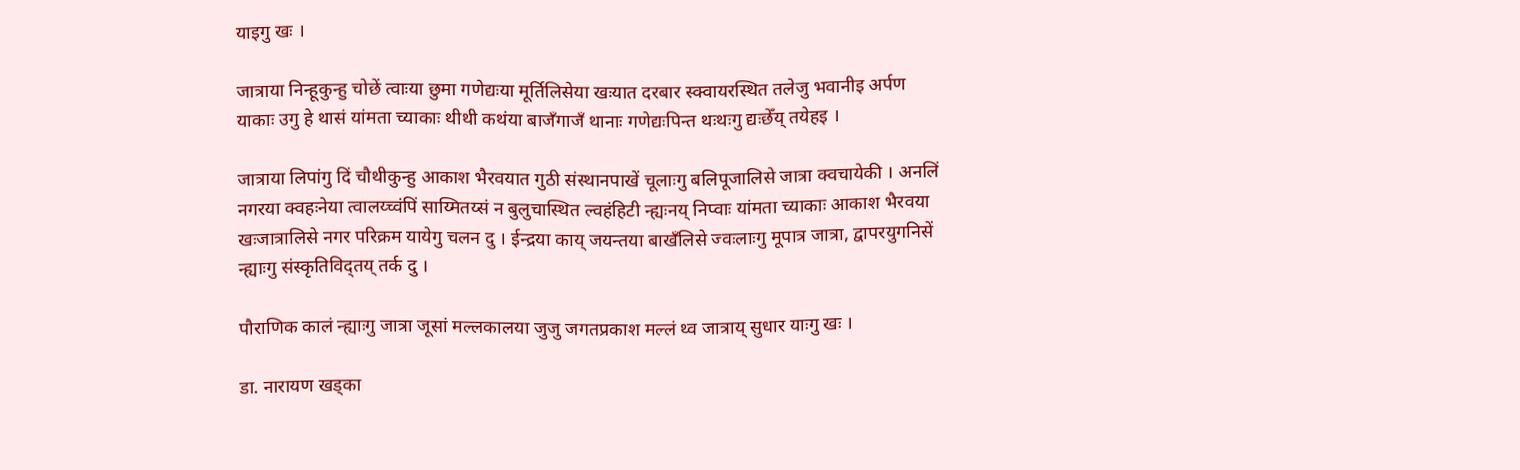याइगु खः ।

जात्राया निन्हूकुन्हु चोछें त्वाःया छुमा गणेद्यःया मूर्तिलिसेया खःयात दरबार स्क्वायरस्थित तलेजु भवानीइ अर्पण याकाः उगु हे थासं यांमता च्याकाः थीथी कथंया बाजँगाजँ थानाः गणेद्यःपिन्त थःथःगु द्यःछेँय् तयेहइ ।

जात्राया लिपांगु दिं चौथीकुन्हु आकाश भैरवयात गुठी संस्थानपाखें चूलाःगु बलिपूजालिसे जात्रा क्वचायेकी । अनलिं नगरया क्वहःनेया त्वालय्च्वंपिं साय्मितय्सं न बुलुचास्थित ल्वहंहिटी न्ह्यःनय् निप्वाः यांमता च्याकाः आकाश भैरवया खःजात्रालिसे नगर परिक्रम यायेगु चलन दु । ईन्द्रया काय् जयन्तया बाखँलिसे ज्वःलाःगु मूपात्र जात्रा, द्वापरयुगनिसें न्ह्याःगु संस्कृतिविद्तय् तर्क दु ।

पौराणिक कालं न्ह्याःगु जात्रा जूसां मल्लकालया जुजु जगतप्रकाश मल्लं थ्व जात्राय् सुधार याःगु खः ।

डा. नारायण खड्का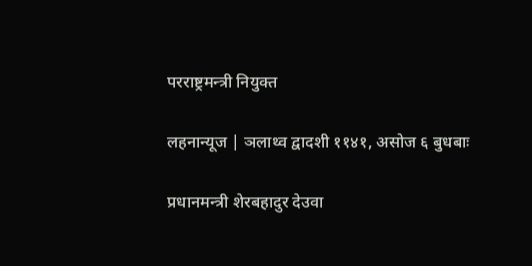परराष्ट्रमन्त्री नियुक्त

लहनान्यूज | ञलाथ्व द्वादशी ११४१, असोज ६ बुधबाः

प्रधानमन्त्री शेरबहादुर देउवा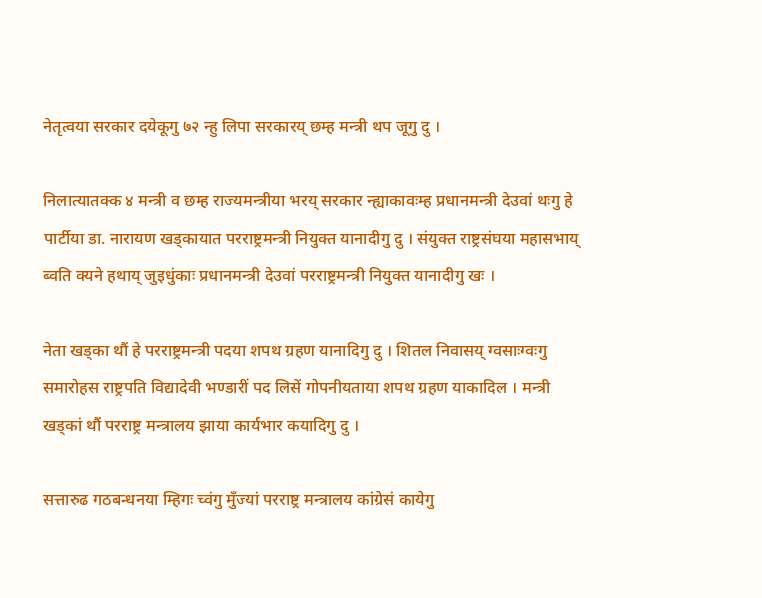नेतृत्वया सरकार दयेकूगु ७२ न्हु लिपा सरकारय् छम्ह मन्त्री थप जूगु दु ।

निलात्यातक्क ४ मन्त्री व छम्ह राज्यमन्त्रीया भरय् सरकार न्ह्याकावःम्ह प्रधानमन्त्री देउवां थःगु हे पार्टीया डा. नारायण खड्कायात परराष्ट्रमन्त्री नियुक्त यानादीगु दु । संयुक्त राष्ट्रसंघया महासभाय् ब्वति क्यने हथाय् जुइधुंकाः प्रधानमन्त्री देउवां परराष्ट्रमन्त्री नियुक्त यानादीगु खः ।

नेता खड्का थौं हे परराष्ट्रमन्त्री पदया शपथ ग्रहण यानादिगु दु । शितल निवासय् ग्वसाःग्वःगु समारोहस राष्ट्रपति विद्यादेवी भण्डारीं पद लिसें गोपनीयताया शपथ ग्रहण याकादिल । मन्त्री खड्कां थौं परराष्ट्र मन्त्रालय झाया कार्यभार कयादिगु दु ।

सत्तारुढ गठबन्धनया म्हिगः च्वंगु मुँज्यां परराष्ट्र मन्त्रालय कांग्रेसं कायेगु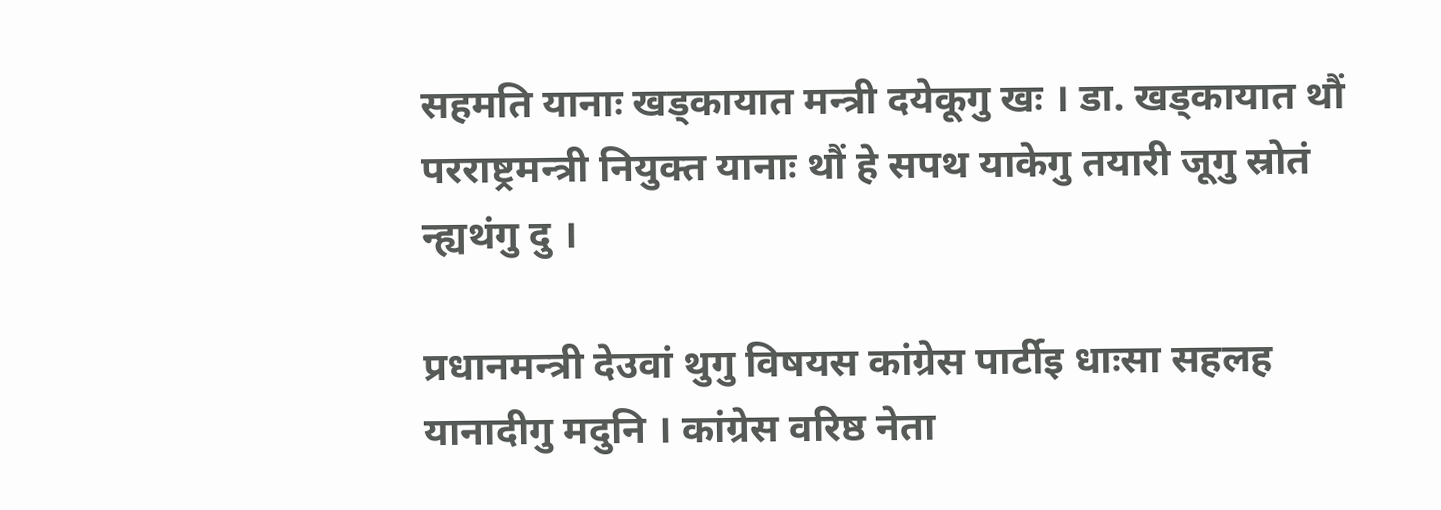सहमति यानाः खड्कायात मन्त्री दयेकूगु खः । डा. खड्कायात थौं परराष्ट्रमन्त्री नियुक्त यानाः थौं हे सपथ याकेगु तयारी जूगु स्रोतं न्ह्यथंगु दु ।

प्रधानमन्त्री देउवां थुगु विषयस कांग्रेस पार्टीइ धाःसा सहलह यानादीगु मदुनि । कांग्रेस वरिष्ठ नेता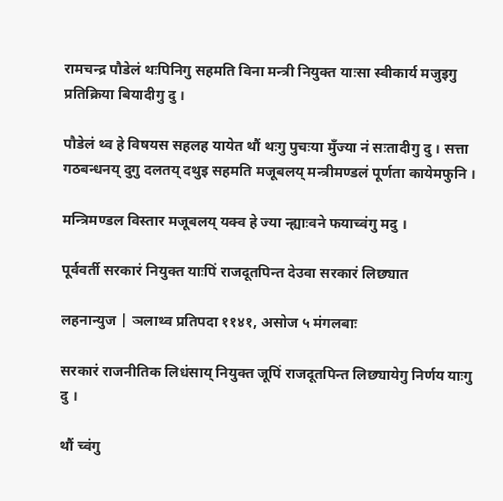रामचन्द्र पौडेलं थःपिनिगु सहमति विना मन्त्री नियुक्त याःसा स्वीकार्य मजुइगु प्रतिक्रिया बियादीगु दु ।

पौडेलं थ्व हे विषयस सहलह यायेत थौं थःगु पुचःया मुँज्या नं सःतादीगु दु । सत्ता गठबन्धनय् दुगु दलतय् दथुइ सहमति मजूबलय् मन्त्रीमण्डलं पूर्णता कायेमफुनि ।

मन्त्रिमण्डल विस्तार मजूबलय् यक्व हे ज्या न्ह्याःवने फयाच्वंगु मदु ।

पूर्ववर्ती सरकारं नियुक्त याःपिं राजदूतपिन्त देउवा सरकारं लिछ्यात

लहनान्युज | ञलाथ्व प्रतिपदा ११४१, असोज ५ मंगलबाः

सरकारं राजनीतिक लिधंसाय् नियुक्त जूपिं राजदूतपिन्त लिछ्यायेगु निर्णय याःगु दु ।

थौं च्वंगु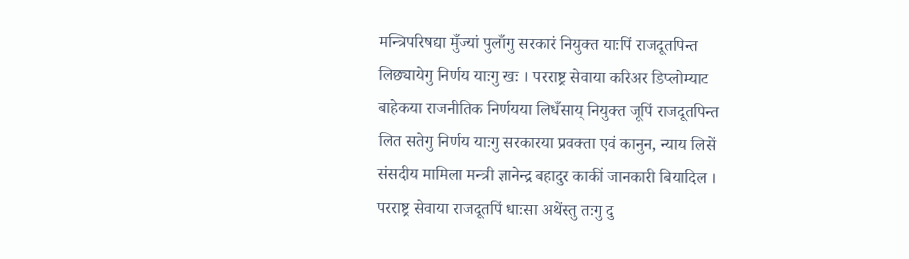मन्त्रिपरिषद्या मुँज्यां पुलाँगु सरकारं नियुक्त याःपिं राजदूतपिन्त लिछ्यायेगु निर्णय याःगु खः । परराष्ट्र सेवाया करिअर डिप्लोम्याट बाहेकया राजनीतिक निर्णयया लिधँसाय् नियुक्त जूपिं राजदूतपिन्त लित सतेगु निर्णय याःगु सरकारया प्रवक्ता एवं कानुन, न्याय लिसें संसदीय मामिला मन्त्री ज्ञानेन्द्र बहादुर काकीं जानकारी बियादिल । परराष्ट्र सेवाया राजदूतपिं धाःसा अथेंस्तु तःगु दु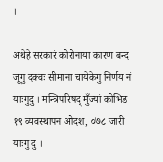।

अथेहे सरकारं कोरोनाया कारण बन्द जूगु दक्वः सीमाना चायेकेगु निर्णय नं याःगुदु । मन्त्रिपरिषद् मुँज्यां कोभिड १९ व्यवस्थापन ओदश, ०७८ जारी याःगु दु ।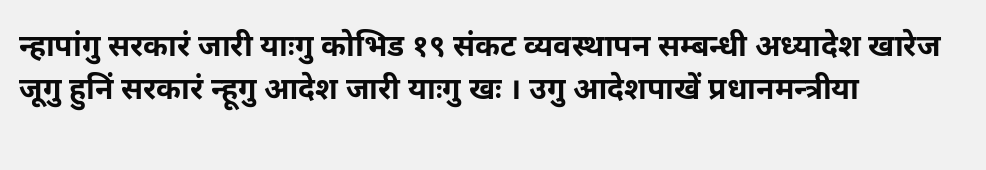न्हापांगु सरकारं जारी याःगु कोभिड १९ संकट व्यवस्थापन सम्बन्धी अध्यादेश खारेज जूगु हुनिं सरकारं न्हूगु आदेश जारी याःगु खः । उगु आदेशपाखें प्रधानमन्त्रीया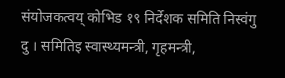संयोजकत्वय् कोभिड १९ निर्देशक समिति निस्वंगु दु । समितिइ स्वास्थ्यमन्त्री, गृहमन्त्री,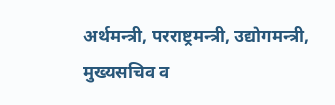अर्थमन्त्री, परराष्ट्रमन्त्री, उद्योगमन्त्री, मुख्यसचिव व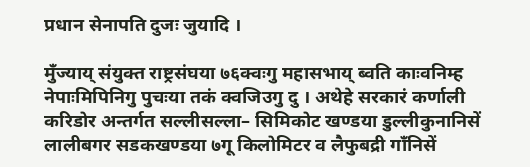प्रधान सेनापति दुजः जुयादि ।

मुँज्याय् संयुक्त राष्ट्रसंघया ७६क्वःगु महासभाय् ब्वति काःवनिम्ह नेपाःमिपिनिगु पुचःया तकं क्वजिउगु दु । अथेहे सरकारं कर्णाली करिडोर अन्तर्गत सल्लीसल्ला– सिमिकोट खण्डया डुल्लीकुनानिसें लालीबगर सडकखण्डया ७गू किलोमिटर व लैफुबद्री गाँनिसें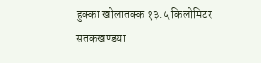हुक्का खोलातक्क १३.५ किलोमिटर  सतकखण्डया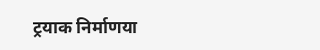ट्रयाक निर्माणया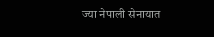ज्या नेपाली सेनायात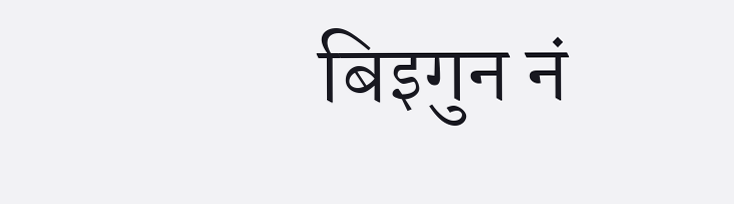बिइगुन नं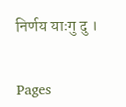निर्णय याःगु दु ।


Pages